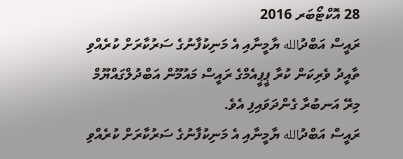28 އޮކްޓޯބަރ 2016
ރައީސް އަބްދުالله ޔާމީނާއި އެ މަނިކުފާނުގެ ސަރުކާރަށް ކުރެއްވި ތާއީދު ވެރިކަން ކުރާ ޕީޕީއެމްގެ ރައީސް މައުމޫން އަބްދުލްގައްޔޫމް މިރޭ އަނބުރާ ގެންދަވައިފި އެވެ.
ރައީސް އަބްދުالله ޔާމީނާއި އެ މަނިކުފާނުގެ ސަރުކާރަށް ކުރެއްވި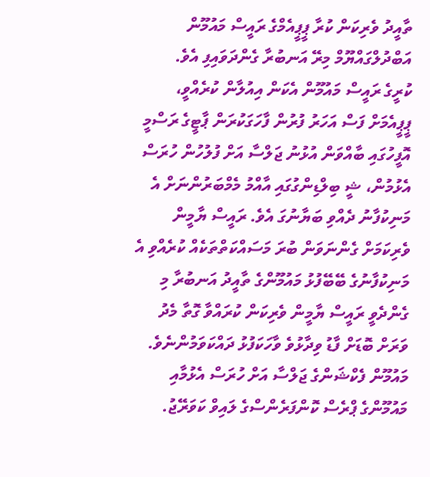ތާއީދު ވެރިކަން ކުރާ ޕީޕީއެމްގެ ރައީސް މައުމޫން އަބްދުލްގައްޔޫމް މިރޭ އަނބުރާ ގެންދަވައިފި އެވެ.
ކުރީގެ ރައީސް މައުމޫން އެކަން އިއުލާން ކުރެއްވީ، ޕީޕީއެމަށް ފަސް އަހަރު ފުރުން ފާހަގަކުރަން ޕާޓީގެ ރަސްމީ އޮފީހުގައި ބާއްވަން އުޅުނު ޖަލްސާ އަށް ފުލުހުން ހުރަސް އެޅުމުން، ޝީ ބިލްޑިންގުގައި އާއްމު މެމްބަރުންނަށް އެ މަނިކުފާނު ދެއްވި ބަޔާނުގަ އެވެ. ރައީސް ޔާމީން ވެރިކަމަށް ގެންނަވަން ބުރަ މަސައްކަތްތަކެއް ކުރެއްވި އެ މަނިކުފާނުގެ ބޭބޭފުޅު މައުމޫންގެ ތާއީދު އަނބުރާ މި ގެންދެވީ ރައީސް ޔާމީން ވެރިކަން ކުރައްވާ ގޮތާ މެދު ވަރަށް ބޮޑަށް ފާޑު ވިދާޅުވެ ވާހަކަފުޅު ދައްކަވަމުންނެވެ.
މައުމޫން ފެކްޝަންގެ ޖަލްސާ އަށް ހުރަސް އެޅުމާއި މައުމޫންގެ ޕްރެސް ކޮންފަރެންސްގެ ލައިވް ކަވަރޭޖު.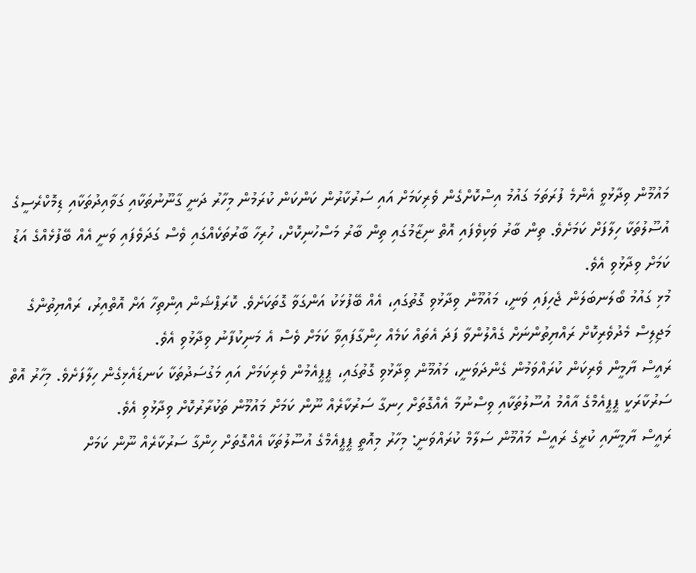މައުމޫން ވިދާޅުވީ އެންމެ ފުރަތަމަ ގައުމު އިސްކޮށްގެން ވެރިކަމަށް އައި ސަރުކާރުން ކަންކަން ކުރަމުން މިހާރު ދަނީ ގާނޫނުތަކާއި ގަވާއިދުތަކާއި ޑިމޮކްރެސީގެ އުސޫލުތަކާ ހިލާފަށް ކަމަށެވެ. ތިން ބާރު ވަކިވެފައި އޮތް ނިޒާމުގައި ތިން ބާރު މަސްހުނިކޮށް، ހުރިހާ ބާރުތަކެއްގައި ވެސް ގަދަވެފައި ވަނީ އެއް ބޭފުޅެއްގެ އަޑު ކަމަށް ވިދާޅުވި އެވެ.
މުޅި ގައުމު ބޯލަނބަލަން ޖެހިފައި ވަނީ، މައުމޫން ވިދާޅުވި ގޮތުގައި، އެއް ބޭފުޅަކު އަންގަވާ ގޮތަކަށެވެ. ކޮރަޕްޝަން އިންތިހާ އަށް އޮތްއިރު، ރައްޔިތުންގެ މަޖިލިސް މެދުވެރިކޮށް ރައްޔިތުންނަށް ގެއްލުންވާ ފަދަ އެތައް ކަމެއް ހިންގާފައިވާ ކަމަށް ވެސް އެ މަނިކުފާނު ވިދާޅުވި އެވެ.
ރައީސް ޔާމީން ވެރިކަން ކުރައްވަމުން ގެންދަވަނީ، މައުމޫން ވިދާޅުވި ގޮތުގައި، ޕީޕީއެމުން ވެރިކަމަށް އައި މަގުސަދުތަކާ ކަނޑައެޅިގެން ހިލާފަށެވެ. މިހާރު އޮތް ސަރުކާރަކީ ޕީޕީއެމްގެ އާއްމު އުސޫލުތަކާއި ވިސްނުމާ އެއްގޮތަށް ހިނގާ ސަރުކާރެއް ނޫން ކަމަށް މައުމޫން ތަކުރާރުކޮށް ވިދާޅުވި އެވެ.
ރައީސް ޔާމީނާއި ކުރީގެ ރައީސް މައުމޫން ސަލާމް ކުރައްވަނީ: މިހާރު މިއޮތީ ޕީޕީއެމްގެ އުސޫލުތަކާ އެއްގޮތަށް ހިންގާ ސަރުކާރެއް ނޫން ކަމަށް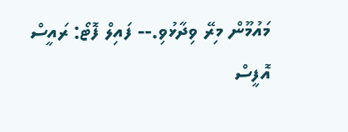މައުމޫން މިރޭ ވިދާޅުވި.-- ފައިލް ފޮޓޯ: ރައީސް އޮފީސް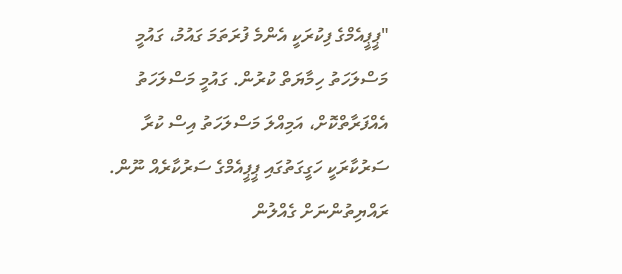"ޕީޕީއެމްގެ ފިކުރަކީ އެންމެ ފުރަތަމަ ގައުމު، ގައުމީ މަސްލަހަތު ހިމާޔަތް ކުރުން. ގައުމީ މަސްލަހަތު އެއްފަރާތްކޮށް، އަމިއްލަ މަސްލަހަތު އިސް ކުރާ ސަރުކާރަކީ ހަގީގަތުގައި ޕީޕީއެމްގެ ސަރުކާރެއް ނޫން. ރައްޔިތުންނަށް ގެއްލުން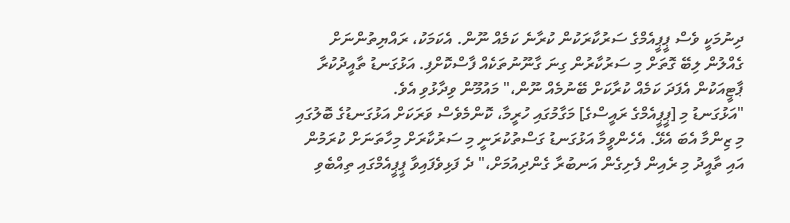ދިނުމަކީ ވެސް ޕީޕީއެމްގެ ސަރުކާރަކުން ކުރާނެ ކަމެއް ނޫން. އެކަމަކު، ރައްޔިތުންނަށް ގެއްލުން ލިބޭ ގޮތަށް މި ސަރުކާރުން ގިނަ ގާނޫނުތަކެއް ފާސްކޮށްފި. އަޅުގަނޑު ތާއީދުކުރާ ޕާޓީއަކުން އެފަދަ ކަމެއް ކުރާކަށް ބޭނުމެއް ނޫން،" މައުމޫން ވިދާޅުވި އެވެ.
"އަޅުގަނޑު މި [ޕީޕީއެމްގެ ރައީސްގެ] މަގާމުގައި ހުރީމާ، ކޮންމެވެސް ވަރަކަށް އަޅުގަނޑުގެ ބޮލުގައި މި ޒިންމާ އެބަ އެޅޭ. އެހެންވީމާ އަޅުގަނޑު ގަސްތުކުރަނީ މި ސަރުކާރަށް މިހާތަނަށް ކުރަމުން އައި ތާއީދު މި ރެއިން ފެށިގެން އަނބުރާ ގެންދިއުމަށް،" ދެ ފަޅިވެފައިވާ ޕީޕީއެމްގައި ތިއްބެވި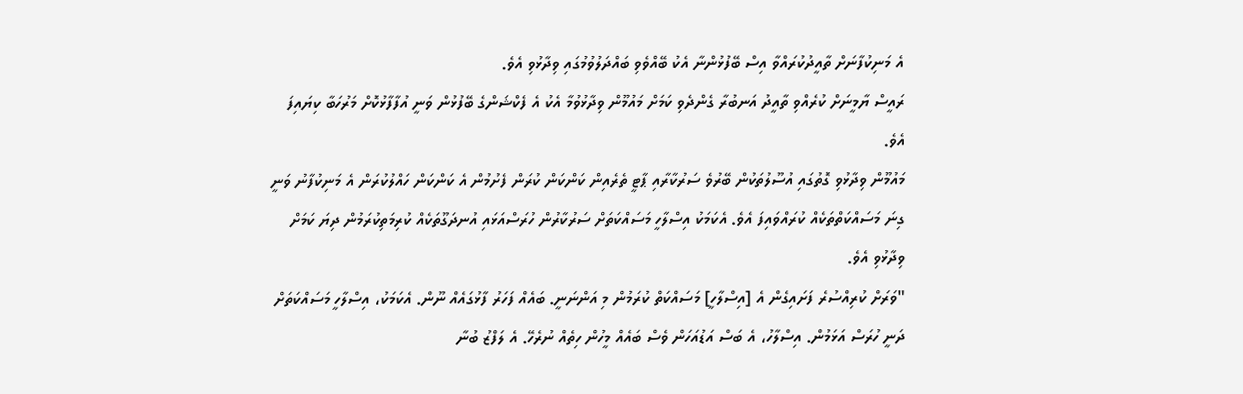އެ މަނިކުފާނަށް ތާއީދުކުރައްވާ އިސް ބޭފުޅުންނާ އެކު ބޭއްވެވި ބައްދަލުވުމުގައި ވިދާޅުވި އެވެ.
ރައީސް ޔާމީނަށް ކުރެއްވި ތާއީދު އަނބުރާ ގެންދެވި ކަމަށް މައުމޫން ވިދާޅުވުމާ އެކު އެ ފެކްޝަންގެ ބޭފުޅުން ވަނީ އުފާފާޅުކޮށް މަރުހަބާ ކިޔައިފަ އެވެ.
މައުމޫން ވިދާޅުވި ގޮތުގައި އުސޫލުތަކުން ބޭރުވެ ސަރުކާރާއި ޕާޓީ ތެރެއިން ކަންކަން ކުރަން ފެށުމުން އެ ކަންކަން ހައްލުކުރަން އެ މަނިކުފާނު ވަނީ ގިނަ މަސައްކަތްތަކެއް ކުރައްވައިފަ އެވެ. އެކަމަކު އިސްލާހީ މަސައްކަތަށް ސަރުކާރުން ހުރަސްއަޅައި އުނދަގޫތަކެއް ކުރިމަތިކުރަމުން ދިޔަ ކަމަށް ވިދާޅުވި އެވެ.
"ވަރަށް ކުރިއްސުރެ ފަށައިގެން އެ [އިސްލާހީ] މަސައްކަތް ކުރަމުން މި އަންނަނީ. ބައެއް ފަހަރު ފާޅުގައެއް ނޫން. އެކަމަކު، އިސްލާހީ މަސައްކަތަށް ދަނީ ހުރަސް އަޅަމުން. އިސްލާހު، އެ ބަސް އަޑުއަހަން ވެސް ބައެއް މީހުން ހިތެއް ނުރެހޭ. އެ ލަފްޒު ބުނާ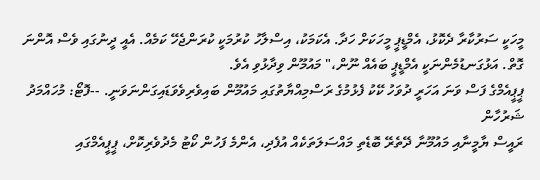މީހަކީ ސަރުކާރާ ދެކޮޅު، އެމްޑީޕީ މީހަކަށް ހަދާ. އެކަމަކު، އިސްލާހު ކުރުމަކީ ކުރަންޖެހޭ ކަމެއް. އެއީ ދީނުގައި ވެސް އޮންނަ ގޮތް. އަޅުގަނޑުމެންނަކީ އެމްޑީޕީ ބައެއް ނޫން،" މައުމޫން ވިދާޅުވި އެވެ.
ޕީޕީއެމްގެ ފަސް ވަނަ އަހަރީ ދުވަހު ކޭކު ފެޅުމުގެ ރަސްމިއްޔާތުގައި މައުމޫން ބައިވެރިވެވަޑައިގަންނަވަނީ. --ފޮޓޯ: މުހައްމަދު ޝަރުހާން
ރައީސް ޔާމީނާއި މައުމޫނާ ދޭތެރޭ ބޮޑެތި މައްސަލަތަކެއް އުފެދި، އެންމެ ފަހުން ކޯޓު މެދުވެރިކޮށް، ޕީޕީއެމްގައި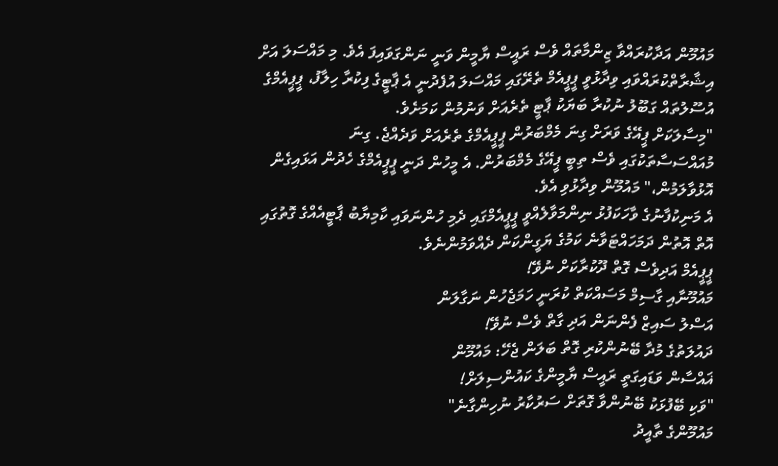މައުމޫން އަދާކުރައްވާ ޒިންމާތައް ވެސް ރައީސް ޔާމީން ވަނީ ނަންގަވައިފަ އެވެ. މި މައްސަލަ އަށް އިޝާރާތްކުރައްވައި ވިދާޅުވީ ޕީޕީއެމް ތެރޭގައި މައްސަލަ އުފެދުނީ އެ ޕާޓީގެ ފިކުރާ ހިލާފު، ޕީޕީއެމްގެ އުސޫލުތައް ގަބޫލު ނުކުރާ ބަޔަކު ޕާޓީ ތެރެއަށް ވަނުމުން ކަމަށެވެ.
"މިސާލަކަށް ޕީއޭގެ ވަރަށް ގިނަ މެމްބަރުން ޕީޕީއެމްގެ ތެރެއަށް ވަދެއްޖެ. ގިނަ މުއައްސަސާތަކުގައި ވެސް ތިބީ ޕީއޭގެ މެމްބަރުން. އެ މީހުން ދަނީ ޕީޕީއެމްގެ ހެދުން އަޅައިގެން އޮޅުވާލަމުން،" މައުމޫން ވިދާޅުވި އެވެ.
އެ މަނިކުފާނުގެ ވާހަކަފުޅު ނިންމަވާލެއްވީ ޕީޕީއެމްގައި ދެމި ހުންނަވައި ކާމިޔާބު ޕާޓީއެއްގެ ގޮތުގައި އޮތް އޮތުން ދަމަހައްޓަވާނެ ކަމުގެ ޔަގީންކަން ދެއްވަމުންނެވެ.
ޕީޕީއެމް އަދިވެސް ގޮތް ދޫކުރާކަށް ނުވޭ!
މައުމޫނާއި ގާސިމް މަސައްކަތް ކުރަނީ ހަމަޖެހުން ނަގާލަން
އަސްލު ސައިޒް ފެންނަން އަދި ގާތް ވެސް ނުވޭ!
ދައުލަތުގެ މުދާ ބޭނުންކުރި ގޮތް ބަލަން ޖެހޭ: މައުމޫން
ޣައްސާން ވަޑައިގަތީ ރައީސް ޔާމީންގެ ކައުންސިލަށް!
"ވަކި ބޭފުޅަކު ބޭނުންވާ ގޮތަށް ސަރުކާރު ނުހިންގާނެ"
މައުމޫންގެ ތާއީދު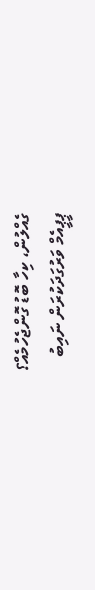ގެއްލުން، ކިހާ ބޮޑު ގޮންޖެހުމެއް؟
ޕީޕީއެމް ވަރުގަދަކުރަން ނައިބު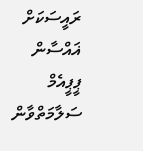ރައީސަކަށް ޣައްސާން
ޕީޕީއެމް ސަލާމަތްވާން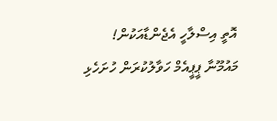އޮތީ އިސްލާހީ އެޖެންޑާއަކުން!
މައުމޫނާ ޕީޕީއެމް ހަވާލުކުރަން ހުށަހެޅި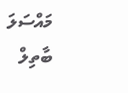މައްސަލަ ބާތިލް